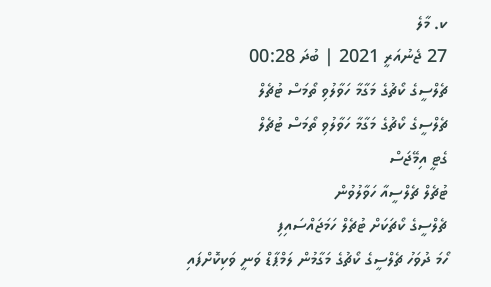ކ. މާލެ
27 ޖެނުއަރީ 2021 | ބުދަ 00:28
ޗެލްސީގެ ކޯޗުގެ މަގާމާ ހަވާލުވި ތޯމަސް ޓުޗެލް
ޗެލްސީގެ ކޯޗުގެ މަގާމާ ހަވާލުވި ތޯމަސް ޓުޗެލް
ގެޓީ އިމޭޖަސް
ޓުޗެލް ޗެލްސީއާ ހަވާލުވުން
ޗެލްސީގެ ކޯޗަކަށް ޓުޗެލް ހަމަޖައްސައިފި
ހޯމަ ދުވަހު ޗެލްސީގެ ކޯޗުގެ މަގާމުން ލަމްޕާޑް ވަނީ ވަކިކޮށްފައި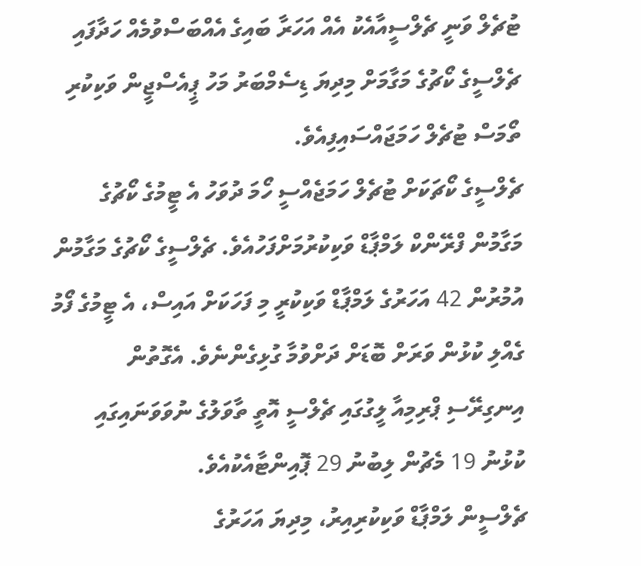ޓުޗެލް ވަނީ ޗެލްސީއާއެކު އެއް އަހަރާ ބައިގެ އެއްބަސްވުމެއް ހަދާފައި
ޗެލްސީގެ ކޯޗުގެ މަގާމަށް މިދިޔަ ޑިސެމްބަރު މަހު ޕީއެސްޖީން ވަކިކުރި ތޯމަސް ޓުޗެލް ހަމަޖައްސައިފިއެވެ.
ޗެލްސީގެ ކޯޗަކަށް ޓުޗެލް ހަމަޖެއްސީ ހޯމަ ދުވަހު އެ ޓީމުގެ ކޯޗުގެ މަގާމުން ފްރޭންކް ލަމްޕާޑް ވަކިކުރުމަށްފަހުއެވެ. ޗެލްސީގެ ކޯޗުގެ މަގާމުން އުމުރުން 42 އަހަރުގެ ލަމްޕާޑް ވަކިކުރީ މި ފަހަކަށް އައިސް، އެ ޓީމުގެ ފޯމު ގެއްލި ކުޅުން ވަރަށް ބޮޑަށް ދަށްވުމާ ގުޅިގެންނެވެ. އެގޮތުން އިނގިރޭސި ޕްރިމިއާ ލީގުގައި ޗެލްސީ އޮތީ ތާވަލުގެ ނުވަވަނައިގައި ކުޅުނު 19 މެޗުން ލިބުނު 29 ޕޮއިންޓާއެކުއެވެ.
ޗެލްސީން ލަމްޕާޑް ވަކިކުރިއިރު، މިދިޔަ އަހަރުގެ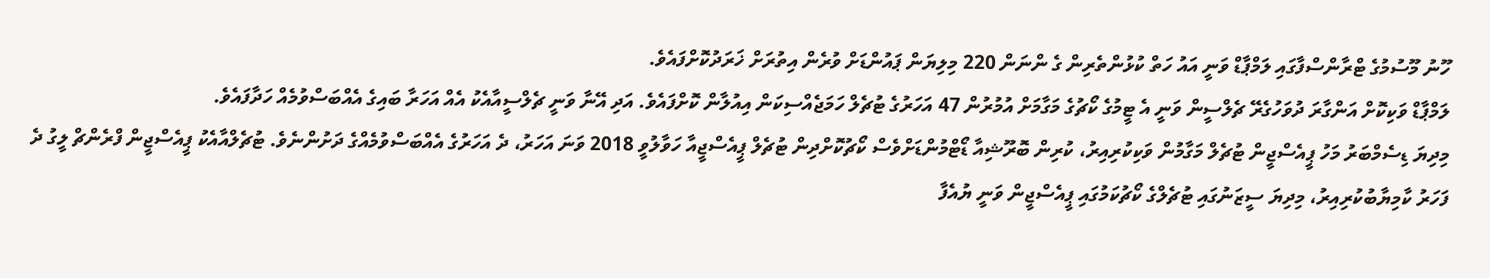ހޫނު މޫސުމުގެ ޓްރާންސްފާގައި ލަމްޕާޑް ވަނީ އައު ހަތް ކުޅުންތެރިން ގެ ންނަން 220 މިލިޔަން ޕައުންޑަށް ވުރެން އިތުރަށް ޚަރަދުކޮށްފައެވެ.
ލަމްޕާޑް ވަކިކޮށް އަންގާރަ ދުވަހުގެރޭ ޗެލްސީން ވަނީ އެ ޓީމުގެ ކޯޗުގެ މަގާމަށް އުމުރުން 47 އަހަރުގެ ޓުޗެލް ހަމަޖެއްސިކަން އިއުލާން ކޮށްފައެވެ. އަދި އޭނާ ވަނީ ޗެލްސީއާއެކު އެއް އަހަރާ ބައިގެ އެއްބަސްވުމެއް ހަދާފައެވެ.
މިދިޔަ ޑިސެމްބަރު މަހު ޕީއެސްޖީން ޓުޗެލް މަގާމުން ވަކިކުރިއިރު، ކުރިން ބޮރޫޝިއާ ޑޯޓްމުންޑަށްވެސް ކޯޗުކޮށްދިން ޓުޗެލް ޕީއެސްޖީއާ ހަވާލުވީ 2018 ވަނަ އަހަރު، ދެ އަހަރުގެ އެއްބަސްވުމެއްގެ ދަށުންނެވެ. ޓުޗެލްއާއެކު ޕީއެސްޖީން ފްރެންޗް ލީގު ދެ ފަހަރު ކާމިޔާބުކުރިއިރު، މިދިޔަ ސީޒަނުގައި ޓުޗެލްގެ ކޯޗުކަމުގައި ޕީއެސްޖީން ވަނީ ޔުއެފާ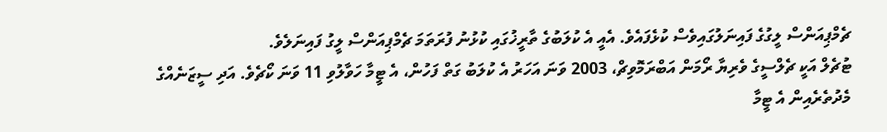ޗެމްޕިއަންސް ލީގުގެ ފައިނަލުގައިވެސް ކުޅެފައެވެ. އެއީ އެ ކުލަބުގެ ތާރީޚުގައި ކުޅުނު ފުރަތަމަ ޗެމްޕިއަންސް ލީގު ފައިނަލެވެ.
ޓުޗެލް އަކީ ޗެލްސީގެ ވެރިޔާ ރޯމަން އަބްރަމޮވިޗް، 2003 ވަނަ އަހަރު އެ ކުލަބު ގަތް ފަހުން، އެ ޓީމާ ހަވާލުވި 11 ވަނަ ކޯޗެވެ. އަދި ސީޒަނެއްގެ މެދުތެރެއިން އެ ޓީމާ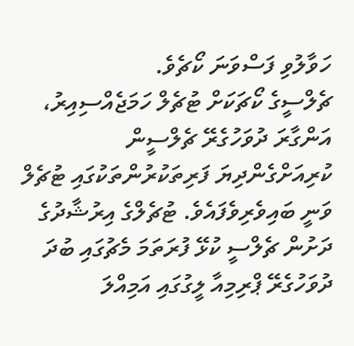ހަވާލުވި ފަސްވަނަ ކޯޗެވެ.
ޗެލްސީގެ ކޯޗަކަށް ޓުޗެލް ހަމަޖެއްސިއިރު، އަންގާރަ ދުވަހުގެރޭ ޗެލްސީން ކުރިއަށްގެންދިޔަ ފަރިތަކުރުންތަކުގައި ޓުޗެލް ވަނީ ބައިވެރިވެފައެވެ. ޓުޗެލްގެ އިރުޝާދުގެ ދަށުން ޗެލްސީ ކުޅޭ ފުރަތަމަ މެޗުގައި ބުދަ ދުވަހުގެރޭ ޕްރިމިއާ ލީގުގައި އަމިއްލަ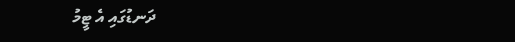ދަނޑުގައި އެ ޓީމު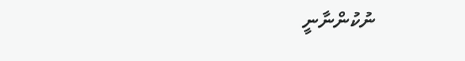ނުކުންނާނީ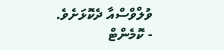ވުލްވްސްއާ ދެކޮޅަށެވެ.
- ކޮމެންޓް